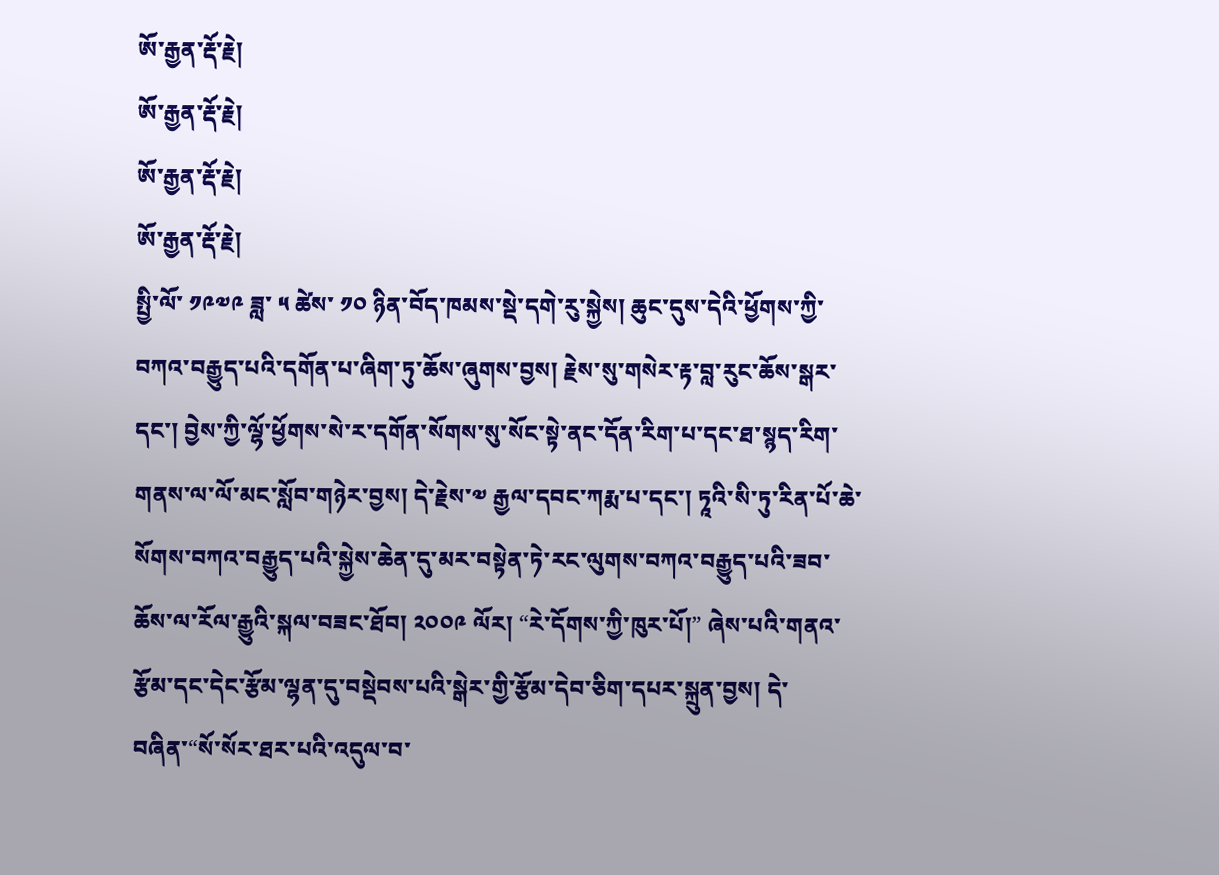ཨོ་རྒྱན་རྡོ་རྗེ།
ཨོ་རྒྱན་རྡོ་རྗེ།
ཨོ་རྒྱན་རྡོ་རྗེ།
ཨོ་རྒྱན་རྡོ་རྗེ།
སྤྱི་ལོ་ ༡༩༧༩ ཟླ་ ༥ ཚེས་ ༡༠ ཉིན་བོད་ཁམས་སྡེ་དགེ་རུ་སྐྱེས། ཆུང་དུས་དེའི་ཕྱོགས་ཀྱི་བཀའ་བརྒྱུད་པའི་དགོན་པ་ཞིག་ཏུ་ཆོས་ཞུགས་བྱས། རྗེས་སུ་གསེར་རྟ་བླ་རུང་ཆོས་སྒར་དང་། བྱེས་ཀྱི་ལྷོ་ཕྱོགས་སེ་ར་དགོན་སོགས་སུ་སོང་སྟེ་ནང་དོན་རིག་པ་དང་ཐ་སྙད་རིག་གནས་ལ་ལོ་མང་སློབ་གཉེར་བྱས། དེ་རྗེས་༧ རྒྱལ་དབང་ཀརྨ་པ་དང་། ཏཱའི་སི་ཏུ་རིན་པོ་ཆེ་སོགས་བཀའ་བརྒྱུད་པའི་སྐྱེས་ཆེན་དུ་མར་བསྟེན་ཏེ་རང་ལུགས་བཀའ་བརྒྱུད་པའི་ཟབ་ཆོས་ལ་རོལ་རྒྱུའི་སྐལ་བཟང་ཐོབ། ༢༠༠༩ ལོར། “རེ་དོགས་ཀྱི་ཁུར་པོ།” ཞེས་པའི་གནའ་རྩོམ་དང་དེང་རྩོམ་ལྷན་དུ་བསྡེབས་པའི་སྒེར་གྱི་རྩོམ་དེབ་ཅིག་དཔར་སྐྲུན་བྱས། དེ་བཞིན་“སོ་སོར་ཐར་པའི་འདུལ་བ་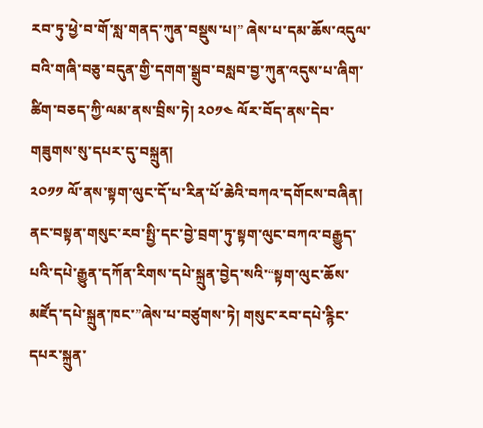རབ་ཏུ་ཕྱེ་བ་གོ་སླ་གནད་ཀུན་བསྡུས་པ།” ཞེས་པ་དམ་ཆོས་འདུལ་བའི་གཞི་བཅུ་བདུན་གྱི་དགག་སྒྲུབ་བསླབ་བྱ་ཀུན་འདུས་པ་ཞིག་ཚིག་བཅད་ཀྱི་ལམ་ནས་བྲིས་ཏེ། ༢༠༡༤ ལོར་བོད་ནས་དེབ་གཟུགས་སུ་དཔར་དུ་བསྐྲུན།
༢༠༡༡ ལོ་ནས་སྟག་ལུང་དོ་པ་རིན་པོ་ཆེའི་བཀའ་དགོངས་བཞིན། ནང་བསྟན་གསུང་རབ་སྤྱི་དང་བྱེ་བྲག་ཏུ་སྟག་ལུང་བཀའ་བརྒྱུད་པའི་དཔེ་རྒྱུན་དཀོན་རིགས་དཔེ་སྐྲུན་བྱེད་སའི་“སྟག་ལུང་ཆོས་མཛོད་དཔེ་སྐྲུན་ཁང་”ཞེས་པ་བཙུགས་ཏེ། གསུང་རབ་དཔེ་རྙིང་དཔར་སྐྲུན་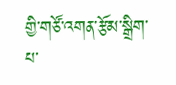གྱི་གཙོ་འགན་རྩོམ་སྒྲིག་པ་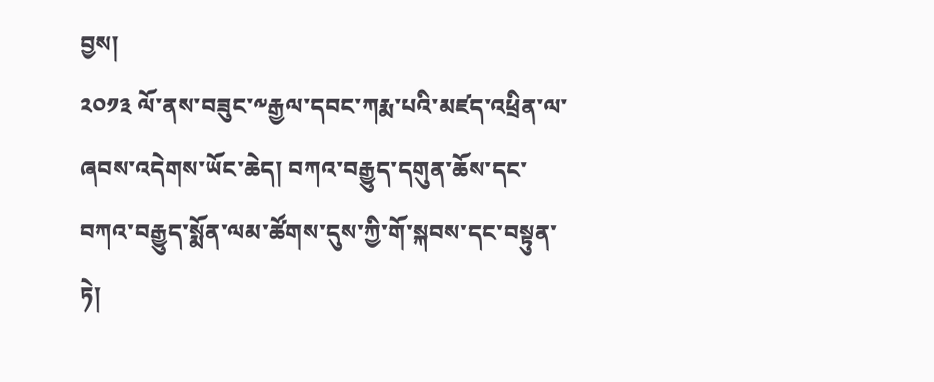བྱས།
༢༠༡༣ ལོ་ནས་བཟུང་༸རྒྱལ་དབང་ཀརྨ་པའི་མཛད་འཕྲིན་ལ་ཞབས་འདེགས་ཡོང་ཆེད། བཀའ་བརྒྱུད་དགུན་ཆོས་དང་བཀའ་བརྒྱུད་སྨོན་ལམ་ཚོགས་དུས་ཀྱི་གོ་སྐབས་དང་བསྟུན་ཏེ།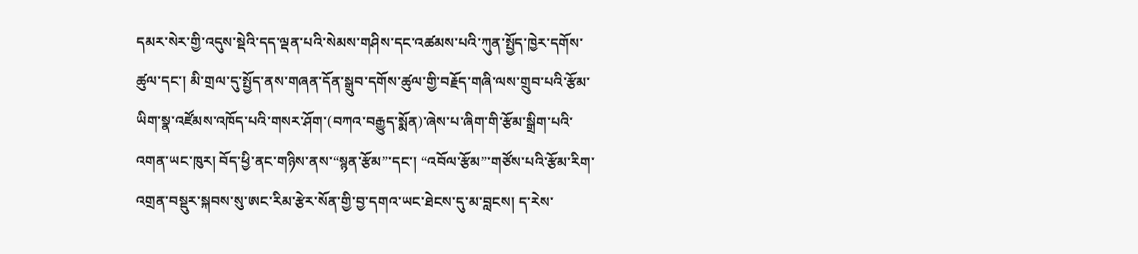དམར་སེར་གྱི་འདུས་སྡེའི་དད་ལྡན་པའི་སེམས་གཤིས་དང་འཚམས་པའི་ཀུན་སྤྱོད་ཁྱེར་དགོས་ཚུལ་དང་། མི་གྲལ་དུ་སྤྱོད་ནས་གཞན་དོན་སྒྲུབ་དགོས་ཚུལ་གྱི་བརྗོད་གཞི་ལས་གྲུབ་པའི་རྩོམ་ཡིག་སྣ་འཛོམས་འཁོད་པའི་གསར་ཤོག་(བཀའ་བརྒྱུད་སྨོན)་ཞེས་པ་ཞིག་གི་རྩོམ་སྒྲིག་པའི་འགན་ཡང་ཁུར། བོད་ཕྱི་ནང་གཉིས་ནས་“སྙན་རྩོམ”་དང་། “འབོལ་རྩོམ”་གཙོས་པའི་རྩོམ་རིག་འགྲན་བསྡུར་སྐབས་སུ་ཨང་རིམ་རྩེར་སོན་གྱི་བྱ་དགའ་ཡང་ཐེངས་དུ་མ་བླངས། ད་རེས་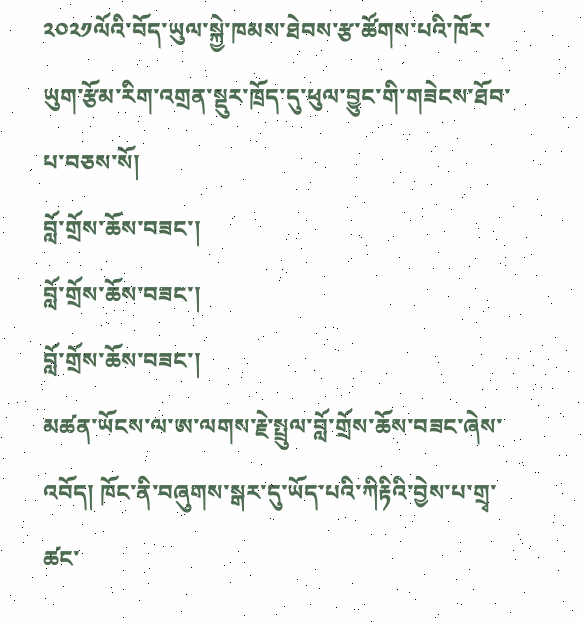༢༠༢༡ལོའི་བོད་ཡུལ་སྐྱེ་ཁམས་ཐེབས་རྩ་ཚོགས་པའི་ཁོར་ཡུག་རྩོམ་རིག་འགྲན་སྡུར་ཁྲོད་དུ་ཕུལ་བྱུང་གི་གཟེངས་ཐོབ་པ་བཅས་སོ།
བློ་གྲོས་ཆོས་བཟང་།
བློ་གྲོས་ཆོས་བཟང་།
བློ་གྲོས་ཆོས་བཟང་།
མཚན་ཡོངས་ལ་ཨ་ལགས་རྗེ་སྤྲུལ་བློ་གྲོས་ཆོས་བཟང་ཞེས་འབོད། ཁོང་ནི་བཞུགས་སྒར་དུ་ཡོད་པའི་ཀིརྟིའི་བྱེས་པ་གྲྭ་ཚང་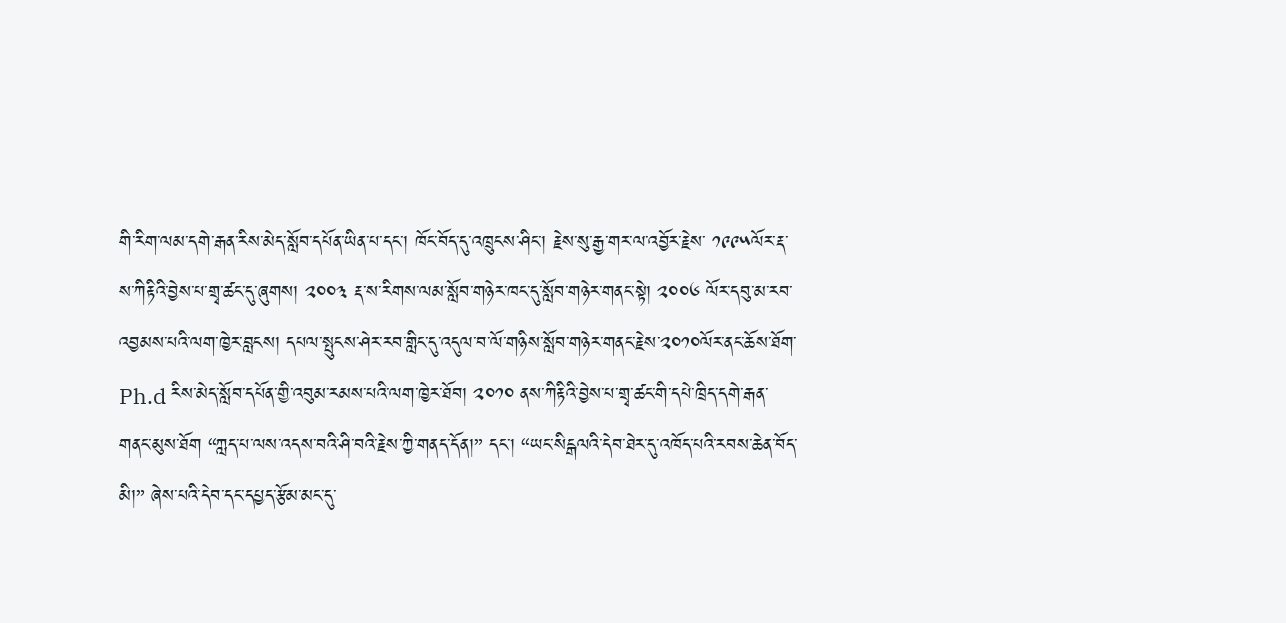གི་རིག་ལམ་དགེ་རྒན་རིས་མེད་སློབ་དཔོན་ཡིན་པ་དང་། ཁོང་བོད་དུ་འཁྲུངས་ཤིང་། རྗེས་སུ་རྒྱ་གར་ལ་འབྱོར་རྗེས་ ༡༩༩༥ལོར་རྡ་ས་ཀིརྟིའི་བྱེས་པ་གྲྭ་ཚང་དུ་ཞུགས། ༢༠༠༣ རྡ་ས་རིགས་ལམ་སློབ་གཉེར་ཁང་དུ་སློབ་གཉེར་གནང་སྟེ། ༢༠༠༦ ལོར་དབུ་མ་རབ་འབྱམས་པའི་ལག་ཁྱེར་བླངས། དཔལ་སྤུངས་ཤེར་རབ་གླིང་དུ་འདུལ་བ་ལོ་གཉིས་སློབ་གཉེར་གནང་རྗེས་༢༠༡༠ལོར་ནང་ཆོས་ཐོག་Ph.d རིས་མེད་སློབ་དཔོན་གྱི་འབུམ་རམས་པའི་ལག་ཁྱེར་ཐོབ། ༢༠༡༠ ནས་ཀིརྟིའི་བྱེས་པ་གྲྭ་ཚང་གི་དཔེ་ཁྲིད་དགེ་རྒན་གནང་མུས་ཐོག “ཀླད་པ་ལས་འདས་བའི་ཤི་བའི་རྗེས་ཀྱི་གནད་དོན།” དང་། “ཡང་སིངྒལའི་དེབ་ཐེར་དུ་འཁོད་པའི་རབས་ཆེན་བོད་མི།” ཞེས་པའི་དེབ་དང་དཔྱད་རྩོམ་མང་དུ་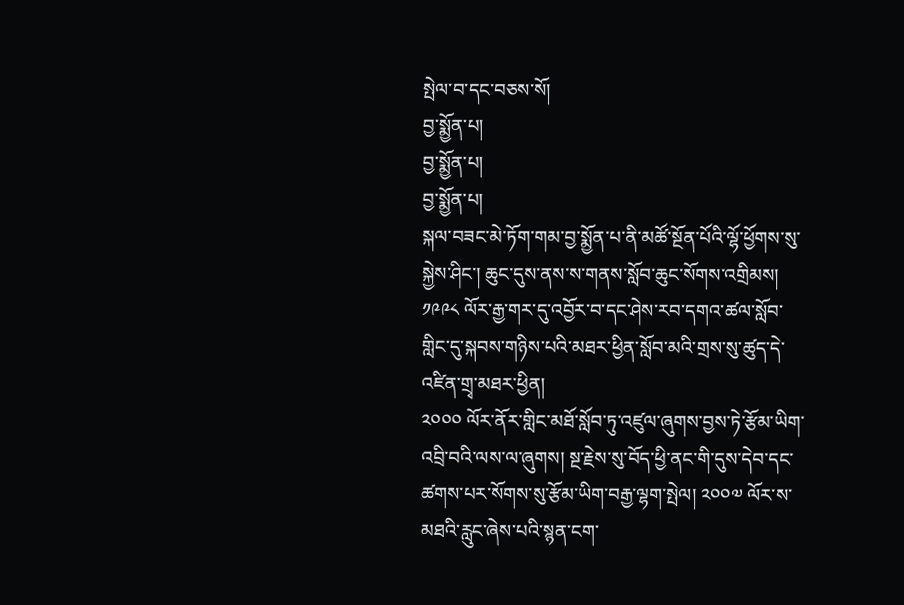སྤེལ་བ་དང་བཅས་སོ།
བྱ་སྨྱོན་པ།
བྱ་སྨྱོན་པ།
བྱ་སྨྱོན་པ།
སྐལ་བཟང་མེ་ཏོག་གམ་བྱ་སྨྱོན་པ་ནི་མཚོ་སྔོན་པོའི་ལྷོ་ཕྱོགས་སུ་སྐྱེས་ཤིང་། ཆུང་དུས་ནས་ས་གནས་སློབ་ཆུང་སོགས་འགྲིམས། ༡༩༩༨ ལོར་རྒྱ་གར་དུ་འབྱོར་བ་དང་ཤེས་རབ་དགའ་ཚལ་སློབ་གླིང་དུ་སྐབས་གཉིས་པའི་མཐར་ཕྱིན་སློབ་མའི་གྲས་སུ་ཚུད་དེ་འཛིན་གྲྭ་མཐར་ཕྱིན།
༢༠༠༠ ལོར་ནོར་གླིང་མཐོ་སློབ་ཏུ་འཛུལ་ཞུགས་བྱས་ཏེ་རྩོམ་ཡིག་འབྲི་བའི་ལས་ལ་ཞུགས། སྔ་རྗེས་སུ་བོད་ཕྱི་ནང་གི་དུས་དེབ་དང་ཚགས་པར་སོགས་སུ་རྩོམ་ཡིག་བརྒྱ་ལྷག་སྤེལ། ༢༠༠༧ ལོར་ས་མཐའི་རླུང་ཞེས་པའི་སྙན་ངག་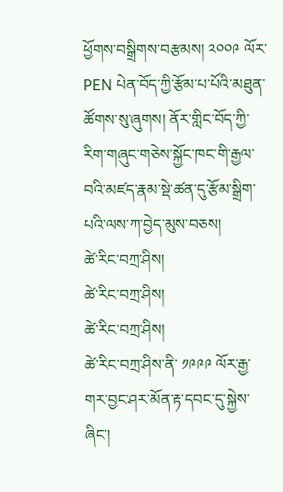ཕྱོགས་བསྒྲིགས་བརྩམས། ༢༠༠༩ ལོར་PEN པེན་བོད་ཀྱི་རྩོམ་པ་པོའི་མཐུན་ཚོགས་སུ་ཞུགས། ནོར་གླིང་བོད་ཀྱི་རིག་གཞུང་གཅེས་སྐྱོང་ཁང་གི་རྒྱལ་བའི་མཛད་རྣམ་སྡེ་ཚན་དུ་རྩོམ་སྒྲིག་པའི་ལས་ཀ་བྱེད་མུས་བཅས།
ཚེ་རིང་བཀྲ་ཤིས།
ཚེ་རིང་བཀྲ་ཤིས།
ཚེ་རིང་བཀྲ་ཤིས།
ཚེ་རིང་བཀྲ་ཤིས་ནི་ ༡༩༩༩ ལོར་རྒྱ་གར་བྱང་ཤར་མོན་རྟ་དབང་དུ་སྐྱེས་ཞིང་།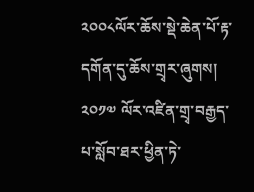༢༠༠༨ལོར་ཆོས་སྡེ་ཆེན་པོ་རྟ་དགོན་དུ་ཆོས་གྲྭར་ཞུགས། ༢༠༡༧ ལོར་འཛིན་གྲྭ་བརྒྱད་པ་སློབ་ཐར་ཕྱིན་ཏེ་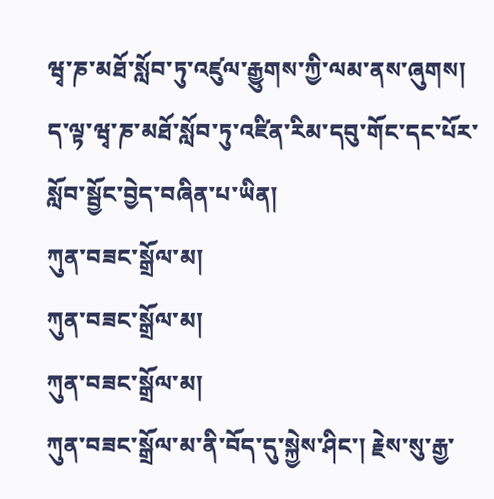ཝྭ་ཎ་མཐོ་སློབ་ཏུ་འཛུལ་རྒྱུགས་ཀྱི་ལམ་ནས་ཞུགས། ད་ལྟ་ཝྭ་ཎ་མཐོ་སློབ་ཏུ་འཛིན་རིམ་དབུ་གོང་དང་པོར་སློབ་སྦྱོང་བྱེད་བཞིན་པ་ཡིན།
ཀུན་བཟང་སྒྲོལ་མ།
ཀུན་བཟང་སྒྲོལ་མ།
ཀུན་བཟང་སྒྲོལ་མ།
ཀུན་བཟང་སྒྲོལ་མ་ནི་བོད་དུ་སྐྱེས་ཤིང་། རྗེས་སུ་རྒྱ་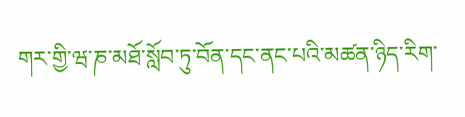གར་གྱི་ཝ་ཎ་མཐོ་སློབ་ཏུ་བོན་དང་ནང་པའི་མཚན་ཉིད་རིག་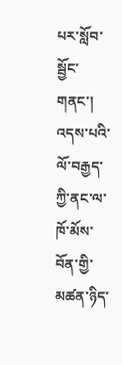པར་སློབ་སྦྱོང་གནང་། འདས་པའི་ལོ་བརྒྱད་ཀྱི་ནང་ལ་ཁོ་མོས་བོན་གྱི་མཚན་ཉིད་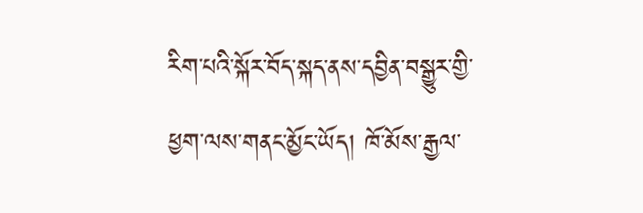རིག་པའི་སྐོར་བོད་སྐད་ནས་དབྱིན་བསྒྱུར་གྱི་ཕྱག་ལས་གནང་མྱོང་ཡོད། ཁོ་མོས་རྒྱལ་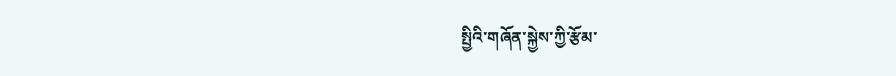སྤྱིའི་གཞོན་སྐྱེས་ཀྱི་རྩོམ་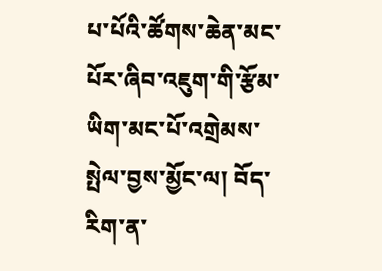པ་པོའི་ཚོགས་ཆེན་མང་པོར་ཞིབ་འཇུག་གི་རྩོམ་ཡིག་མང་པོ་འགྲེམས་སྤེལ་བྱས་མྱོང་ལ། བོད་རིག་ན་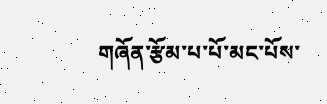གཞོན་རྩོམ་པ་པོ་མང་པོས་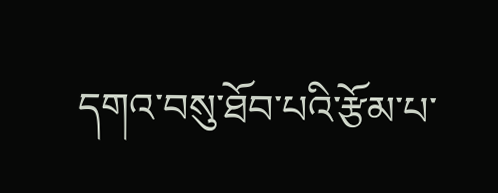དགའ་བསུ་ཐོབ་པའི་རྩོམ་པ་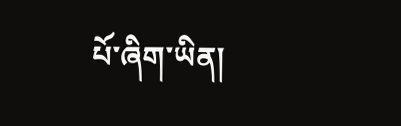པོ་ཞིག་ཡིན།